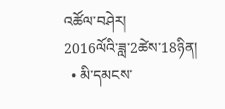འཚོལ་བཤེར།
2016ལོའི་ཟླ་2ཚེས་18ཉིན།
  • མི་དམངས་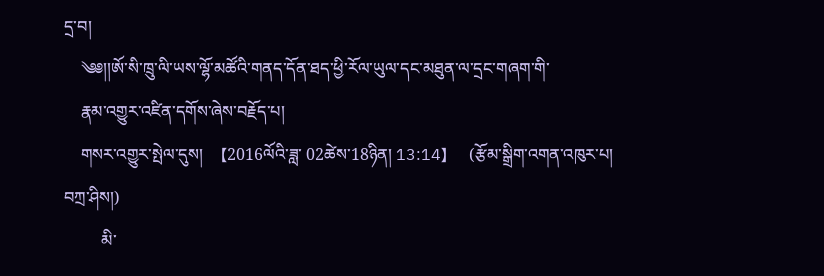དྲ་བ།
    ༄༅།།ཨོ་སི་ཁྲུ་ལི་ཡས་ལྷོ་མཚོའི་གནད་དོན་ཐད་ཕྱི་རོལ་ཡུལ་དང་མཐུན་ལ་དྲང་གཞག་གི་
    རྣམ་འགྱུར་འཛིན་དགོས་ཞེས་བརྗོད་པ།
    གསར་འགྱུར་སྤེལ་དུས།  【2016ལོའི་ཟླ་ 02ཚེས་18ཉིན། 13:14】   (རྩོམ་སྒྲིག་འགན་འཁུར་པ། བཀྲ་ཤིས།)
         མི་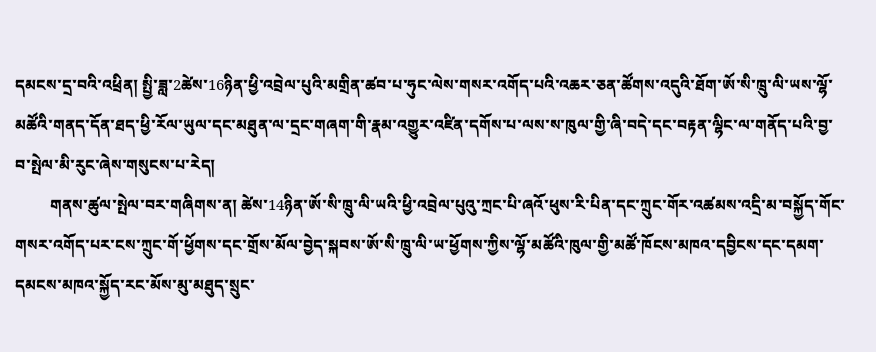དམངས་དྲ་བའི་འཕྲིན། སྤྱི་ཟླ་2ཚེས་16ཉིན་ཕྱི་འབྲེལ་པུའི་མགྲིན་ཚབ་པ་ཧུང་ལེས་གསར་འགོད་པའི་འཆར་ཅན་ཚོགས་འདུའི་ཐོག་ཨོ་སི་ཁྲུ་ལི་ཡས་ལྷོ་མཚོའི་གནད་དོན་ཐད་ཕྱི་རོལ་ཡུལ་དང་མཐུན་ལ་དྲང་གཞག་གི་རྣམ་འགྱུར་འཛིན་དགོས་པ་ལས་ས་ཁུལ་གྱི་ཞི་བདེ་དང་བརྟན་ལྷིང་ལ་གནོད་པའི་བྱ་བ་སྤེལ་མི་རུང་ཞེས་གསུངས་པ་རེད།
         གནས་ཚུལ་སྤེལ་བར་གཞིགས་ན། ཚེས་14ཉིན་ཨོ་སི་ཁྲུ་ལི་ཡའི་ཕྱི་འབྲེལ་པུའུ་ཀྲང་པི་ཞའོ་ཕུས་རི་པིན་དང་ཀྲུང་གོར་འཚམས་འདྲི་མ་བསྐྱོད་གོང་གསར་འགོད་པར་ངས་ཀྲུང་གོ་ཕྱོགས་དང་གྲོས་མོལ་བྱེད་སྐབས་ཨོ་སི་ཁྲུ་ལི་ཡ་ཕྱོགས་ཀྱིས་ལྷོ་མཚོའི་ཁུལ་གྱི་མཚོ་ཁོངས་མཁའ་དབྱིངས་དང་དམག་དམངས་མཁའ་སྐྱོད་རང་མོས་མུ་མཐུད་སྲུང་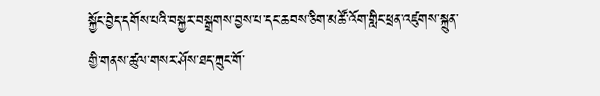སྐྱོང་བྱེད་དགོས་པའི་བསྐྱར་བསྒྲགས་བྱས་པ་དང་ཆབས་ཅིག་མཚོ་འོག་གླིང་ཕྲན་འཛུགས་སྐྲུན་གྱི་གནས་ཚུལ་གསར་ཤོས་ཐད་ཀྲུང་གོ་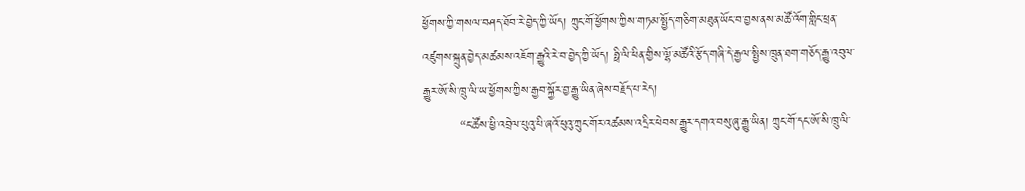ཕྱོགས་ཀྱི་གསལ་བཤད་ཐོབ་རེ་བྱེད་ཀྱི་ཡོད། ཀྲུང་གོ་ཕྱོགས་ཀྱིས་གཏམ་སྤྱོད་གཅིག་མཐུན་ཡོང་བ་བྱས་ནས་མཚོ་འོག་གླིང་ཕྲན་འཛུགས་སྐྲུན་བྱེད་མཚམས་འཇོག་རྒྱུའི་རེ་བ་བྱེད་ཀྱི་ཡོད། ཧྥི་ལི་ཕིན་གྱིས་ལྷོ་མཚོའི་རྩོད་གཞི་དེ་རྒྱལ་སྤྱིས་ཁྲུན་ཐག་གཅོད་རྒྱུ་འབུལ་རྒྱུར་ཨོ་སི་ཁྲུ་ལི་ཡ་ཕྱོགས་ཀྱིས་རྒྱབ་སྐྱོར་བྱ་རྒྱུ་ཡིན་ཞེས་བརྗོད་པ་རེད།
         “ང་ཚོས་ཕྱི་འབྲེལ་པུའུ་པི་ཞའོ་ཕུའུ་ཀྲུང་གོར་འཚམས་འདྲིར་ཕེབས་རྒྱུར་དགའ་བསུ་ཞུ་རྒྱུ་ཡིན། ཀྲུང་གོ་དང་ཨོ་སི་ཁྲུ་ལི་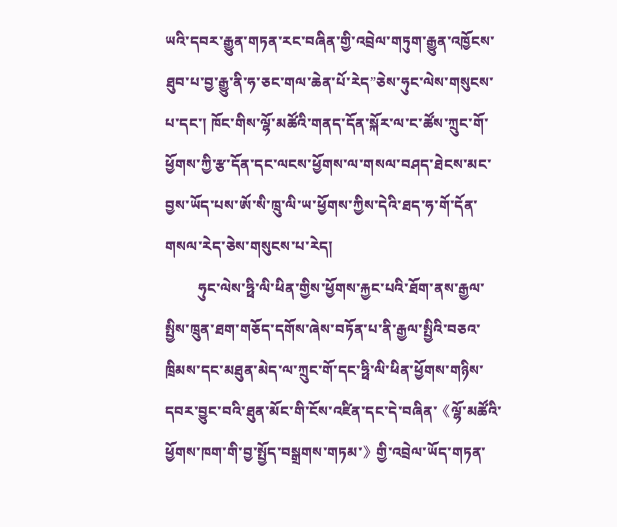ཡའི་དབར་རྒྱུན་གཏན་རང་བཞིན་གྱི་འབྲེལ་གཏུག་རྒྱུན་འཁྱོངས་ཐུབ་པ་བྱ་རྒྱུ་ནི་ཧ་ཅང་གལ་ཆེན་པོ་རེད”ཅེས་ཧུང་ལེས་གསུངས་པ་དང་། ཁོང་གིས་ལྷོ་མཚོའི་གནད་དོན་སྐོར་ལ་ང་ཚོས་ཀྲུང་གོ་ཕྱོགས་ཀྱི་རྩ་དོན་དང་ལངས་ཕྱོགས་ལ་གསལ་བཤད་ཐེངས་མང་བྱས་ཡོད་པས་ཨོ་སི་ཁྲུ་ལི་ཡ་ཕྱོགས་ཀྱིས་དེའི་ཐད་ཧ་གོ་དོན་གསལ་རེད་ཅེས་གསུངས་པ་རེད།
         ཧུང་ལེས་ཧྥི་ལི་ཕིན་གྱིས་ཕྱོགས་རྐྱང་པའི་ཐོག་ནས་རྒྱལ་སྤྱིས་ཁྲུན་ཐག་གཅོད་དགོས་ཞེས་བཏོན་པ་ནི་རྒྱལ་སྤྱིའི་བཅའ་ཁྲིམས་དང་མཐུན་མེད་ལ་ཀྲུང་གོ་དང་ཧྥི་ལི་ཕིན་ཕྱོགས་གཉིས་དབར་བྱུང་བའི་ཐུན་མོང་གི་ངོས་འཛིན་དང་དེ་བཞིན་《ལྷོ་མཚོའི་ཕྱོགས་ཁག་གི་བྱ་སྤྱོད་བསྒྲགས་གཏམ་》གྱི་འབྲེལ་ཡོད་གཏན་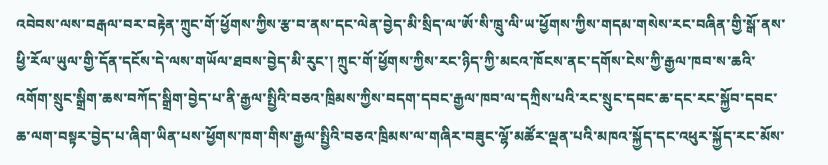འབེབས་ལས་བརྒལ་བར་བརྟེན་ཀྲུང་གོ་ཕྱོགས་ཀྱིས་རྩ་བ་ནས་དང་ལེན་བྱེད་མི་སྲིད་ལ་ཨོ་སི་ཁྲུ་ལི་ཡ་ཕྱོགས་ཀྱིས་གདམ་གསེས་རང་བཞིན་གྱི་སྒོ་ནས་ཕྱི་རོལ་ཡུལ་གྱི་དོན་དངོས་དེ་ལས་གཡོལ་ཐབས་བྱེད་མི་རུང་། ཀྲུང་གོ་ཕྱོགས་ཀྱིས་རང་ཉིད་ཀྱི་མངའ་ཁོངས་ནང་དགོས་ངེས་ཀྱི་རྒྱལ་ཁབ་ས་ཆའི་འགོག་སྲུང་སྒྲིག་ཆས་བཀོད་སྒྲིག་བྱེད་པ་ནི་རྒྱལ་སྤྱིའི་བཅའ་ཁྲིམས་ཀྱིས་བདག་དབང་རྒྱལ་ཁབ་ལ་དཀྲིས་པའི་རང་སྲུང་དབང་ཆ་དང་རང་སྐྱོབ་དབང་ཆ་ལག་བསྟར་བྱེད་པ་ཞིག་ཡིན་པས་ཕྱོགས་ཁག་གིས་རྒྱལ་སྤྱིའི་བཅའ་ཁྲིམས་ལ་གཞིར་བཟུང་ལྷོ་མཚོར་ལྡན་པའི་མཁའ་སྐྱོད་དང་འཕུར་སྐྱོད་རང་མོས་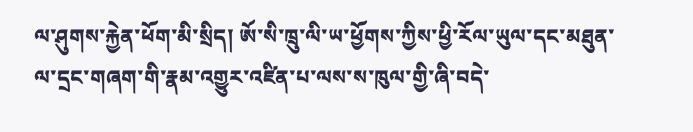ལ་ཤུགས་རྐྱེན་ཕོག་མི་སྲིད། ཨོ་སི་ཁྲུ་ལི་ཡ་ཕྱོགས་ཀྱིས་ཕྱི་རོལ་ཡུལ་དང་མཐུན་ལ་དྲང་གཞག་གི་རྣམ་འགྱུར་འཛིན་པ་ལས་ས་ཁུལ་གྱི་ཞི་བདེ་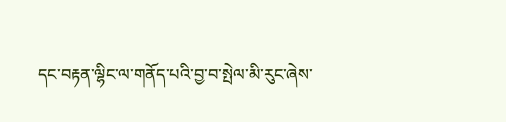དང་བརྟན་ལྷིང་ལ་གནོད་པའི་བྱ་བ་སྤེལ་མི་རུང་ཞེས་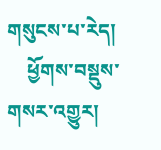གསུངས་པ་རེད།
    ཕྱོགས་བསྡུས་གསར་འགྱུར།